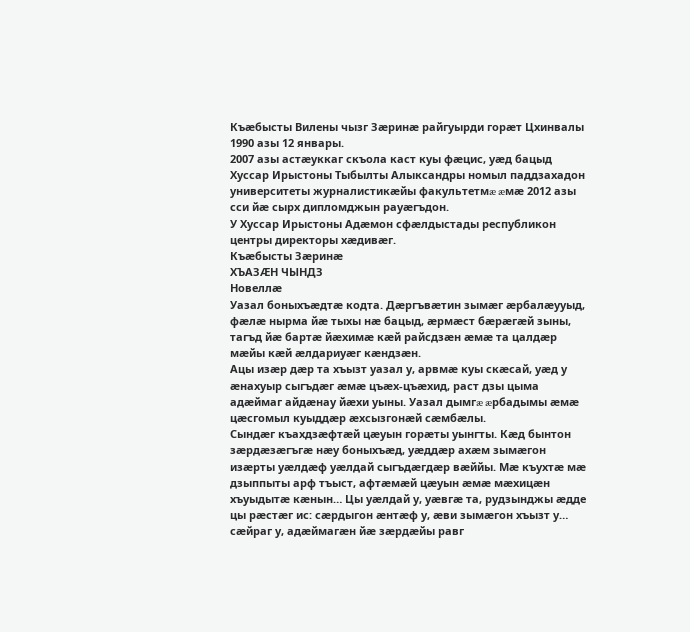Къæбысты Вилены чызг Зæринæ райгуырди горæт Цхинвалы 1990 азы 12 январы.
2007 азы астæуккаг скъола каст куы фæцис, уæд бацыд Хуссар Ирыстоны Тыбылты Алыксандры номыл паддзахадон университеты журналистикæйы факультетмæ æмæ 2012 азы сси йæ сырх дипломджын рауæгъдон.
У Хуссар Ирыстоны Адæмон сфæлдыстады республикон центры директоры хæдивæг.
Къæбысты Зæринæ
ХЪАЗÆН ЧЫНДЗ
Новеллæ
Уазал боныхъæдтæ кодта. Дæргъвæтин зымæг æрбалæууыд, фæлæ нырма йæ тыхы нæ бацыд, æрмæст бæрæгæй зыны, тагъд йæ бартæ йæхимæ кæй райсдзæн æмæ та цалдæр мæйы кæй æлдариуæг кæндзæн.
Ацы изæр дæр та хъызт уазал у, арвмæ куы скæсай, уæд у æнахуыр сыгъдæг æмæ цъæх-цъæхид, раст дзы цыма адæймаг айдæнау йæхи уыны. Уазал дымгæ æрбадымы æмæ цæсгомыл куыддæр æхсызгонæй сæмбæлы.
Сындæг къахдзæфтæй цæуын горæты уынгты. Кæд бынтон зæрдæзæгъгæ нæу боныхъæд, уæддæр ахæм зымæгон изæрты уæлдæф уæлдай сыгъдæгдæр вæййы. Мæ къухтæ мæ дзыппыты арф тъыст, афтæмæй цæуын æмæ мæхицæн хъуыдытæ кæнын… Цы уæлдай у, уæвгæ та, рудзынджы æдде цы рæстæг ис: сæрдыгон æнтæф у, æви зымæгон хъызт у… сæйраг у, адæймагæн йæ зæрдæйы равг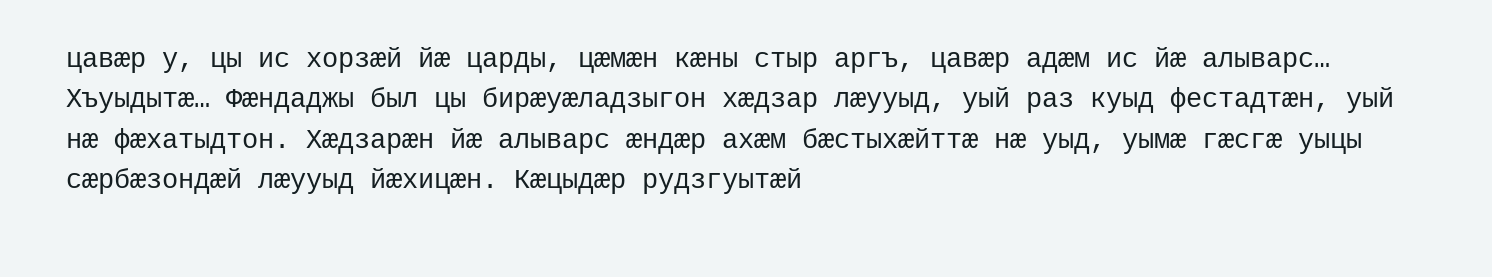цавæр у, цы ис хорзæй йæ царды, цæмæн кæны стыр аргъ, цавæр адæм ис йæ алыварс… Хъуыдытæ… Фæндаджы был цы бирæуæладзыгон хæдзар лæууыд, уый раз куыд фестадтæн, уый нæ фæхатыдтон. Хæдзарæн йæ алыварс æндæр ахæм бæстыхæйттæ нæ уыд, уымæ гæсгæ уыцы сæрбæзондæй лæууыд йæхицæн. Кæцыдæр рудзгуытæй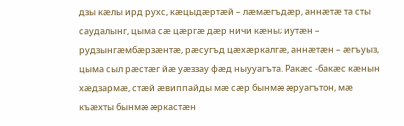дзы кæлы ирд рухс, кæцыдæртæй – лæмæгъдæр, аннæтæ та сты саудалынг, цыма сæ цæргæ дæр ничи кæны; иутæн – рудзынгæмбæрзæнтæ, рæсугъд цæхæркалгæ, аннæтæн – æгъуыз, цыма сыл рæстæг йæ уæззау фæд ныууагъта. Ракæс -бакæс кæнын хæдзармæ, стæй æвиппайды мæ сæр бынмæ æруагътон, мæ къæхты бынмæ æркастæн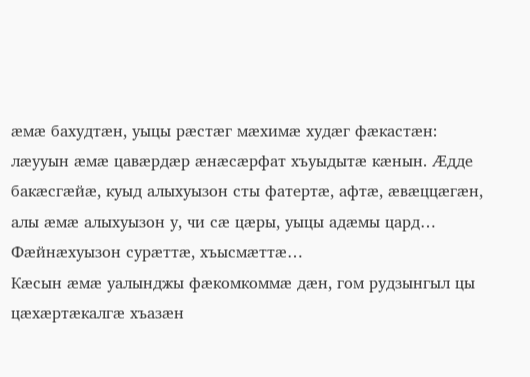æмæ бахудтæн, уыцы рæстæг мæхимæ худæг фæкастæн: лæууын æмæ цавæрдæр æнæсæрфат хъуыдытæ кæнын. Æдде бакæсгæйæ, куыд алыхуызон сты фатертæ, афтæ, æвæццæгæн, алы æмæ алыхуызон у, чи сæ цæры, уыцы адæмы цард… Фæйнæхуызон сурæттæ, хъысмæттæ…
Кæсын æмæ уалынджы фæкомкоммæ дæн, гом рудзынгыл цы цæхæртæкалгæ хъазæн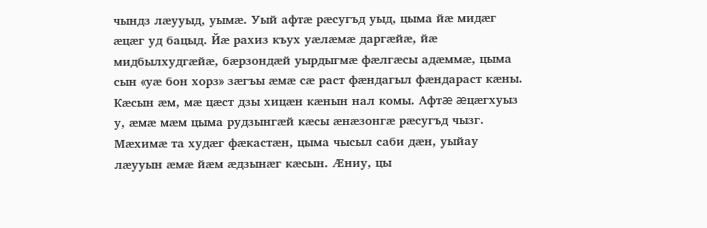чындз лæууыд, уымæ. Уый афтæ рæсугъд уыд, цыма йæ мидæг æцæг уд бацыд. Йæ рахиз къух уæлæмæ даргæйæ, йæ мидбылхудгæйæ, бæрзондæй уырдыгмæ фæлгæсы адæммæ, цыма сын «уæ бон хорз» зæгъы æмæ сæ раст фæндагыл фæндараст кæны. Кæсын æм, мæ цæст дзы хицæн кæнын нал комы. Афтæ æцæгхуыз у, æмæ мæм цыма рудзынгæй кæсы æнæзонгæ рæсугъд чызг. Мæхимæ та худæг фæкастæн, цыма чысыл саби дæн, уыйау лæууын æмæ йæм æдзынæг кæсын. Æниу, цы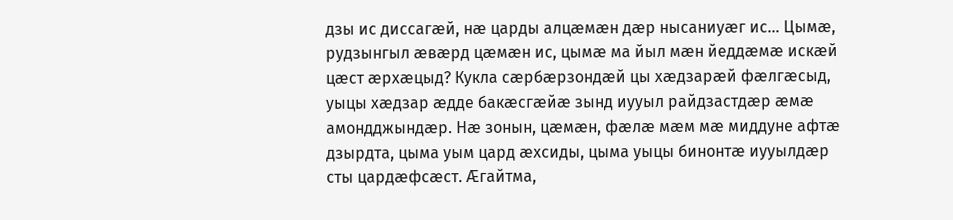дзы ис диссагæй, нæ царды алцæмæн дæр нысаниуæг ис… Цымæ, рудзынгыл æвæрд цæмæн ис, цымæ ма йыл мæн йеддæмæ искæй цæст æрхæцыд? Кукла сæрбæрзондæй цы хæдзарæй фæлгæсыд, уыцы хæдзар æдде бакæсгæйæ зынд иууыл райдзастдæр æмæ амондджындæр. Нæ зонын, цæмæн, фæлæ мæм мæ миддуне афтæ дзырдта, цыма уым цард æхсиды, цыма уыцы бинонтæ иууылдæр сты цардæфсæст. Æгайтма,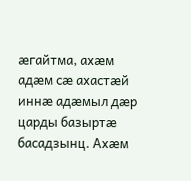æгайтма, ахæм адæм сæ ахастæй иннæ адæмыл дæр царды базыртæ басадзынц. Ахæм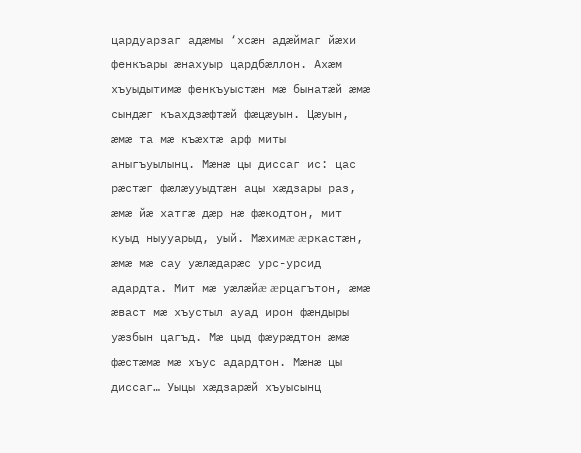цардуарзаг адæмы ‘хсæн адæймаг йæхи фенкъары æнахуыр цардбæллон. Ахæм хъуыдытимæ фенкъуыстæн мæ бынатæй æмæ сындæг къахдзæфтæй фæцæуын. Цæуын, æмæ та мæ къæхтæ арф миты аныгъуылынц. Мæнæ цы диссаг ис: цас рæстæг фæлæууыдтæн ацы хæдзары раз, æмæ йæ хатгæ дæр нæ фæкодтон, мит куыд ныууарыд, уый. Мæхимæ æркастæн, æмæ мæ сау уæлæдарæс урс-урсид адардта. Мит мæ уæлæйæ æрцагътон, æмæ æваст мæ хъустыл ауад ирон фæндыры уæзбын цагъд. Мæ цыд фæурæдтон æмæ фæстæмæ мæ хъус адардтон. Мæнæ цы диссаг… Уыцы хæдзарæй хъуысынц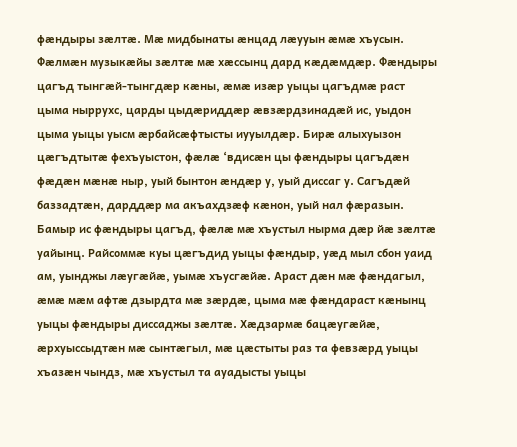фæндыры зæлтæ. Мæ мидбынаты æнцад лæууын æмæ хъусын. Фæлмæн музыкæйы зæлтæ мæ хæссынц дард кæдæмдæр. Фæндыры цагъд тынгæй-тынгдæр кæны, æмæ изæр уыцы цагъдмæ раст цыма ныррухс, царды цыдæриддæр æвзæрдзинадæй ис, уыдон цыма уыцы уысм æрбайсæфтысты иууылдæр. Бирæ алыхуызон цæгъдтытæ фехъуыстон, фæлæ ‘вдисæн цы фæндыры цагъдæн фæдæн мæнæ ныр, уый бынтон æндæр у, уый диссаг у. Сагъдæй баззадтæн, дарддæр ма акъахдзæф кæнон, уый нал фæразын. Бамыр ис фæндыры цагъд, фæлæ мæ хъустыл нырма дæр йæ зæлтæ уайынц. Райсоммæ куы цæгъдид уыцы фæндыр, уæд мыл сбон уаид ам, уынджы лæугæйæ, уымæ хъусгæйæ. Араст дæн мæ фæндагыл, æмæ мæм афтæ дзырдта мæ зæрдæ, цыма мæ фæндараст кæнынц уыцы фæндыры диссаджы зæлтæ. Хæдзармæ бацæугæйæ, æрхуыссыдтæн мæ сынтæгыл, мæ цæстыты раз та февзæрд уыцы хъазæн чындз, мæ хъустыл та ауадысты уыцы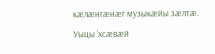кæлæнгæнæг музыкæйы зæлтæ. Уыцы ‘хсæвæй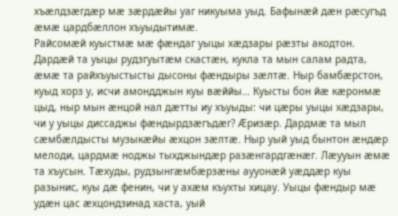хъæлдзæгдæр мæ зæрдæйы уаг никуыма уыд. Бафынæй дæн рæсугъд æмæ цардбæллон хъуыдытимæ.
Райсомæй куыстмæ мæ фæндаг уыцы хæдзары рæзты акодтон. Дардæй та уыцы рудзгуытæм скастæн, кукла та мын салам радта, æмæ та райхъуыстысты дысоны фæндыры зæлтæ. Ныр бамбæрстон, куыд хорз у, исчи амондджын куы вæййы… Куысты бон йæ кæронмæ цыд, ныр мын æнцой нал дæтты иу хъуыды: чи цæры уыцы хæдзары, чи у уыцы диссаджы фæндырдзæгъдæг? Æризæр. Дардмæ та мыл сæмбæлдысты музыкæйы æхцон зæлтæ. Ныр уый уыд бынтон æндæр мелоди, цардмæ ноджы тыхджындæр разæнгардгæнæг. Лæууын æмæ та хъусын. Тæхуды, рудзынгæмбæрзæны аууонæй уæддæр куы разынис, куы дæ фенин, чи у ахæм къухты хицау. Уыцы фæндыр мæ удæн цас æхцондзинад хаста, уый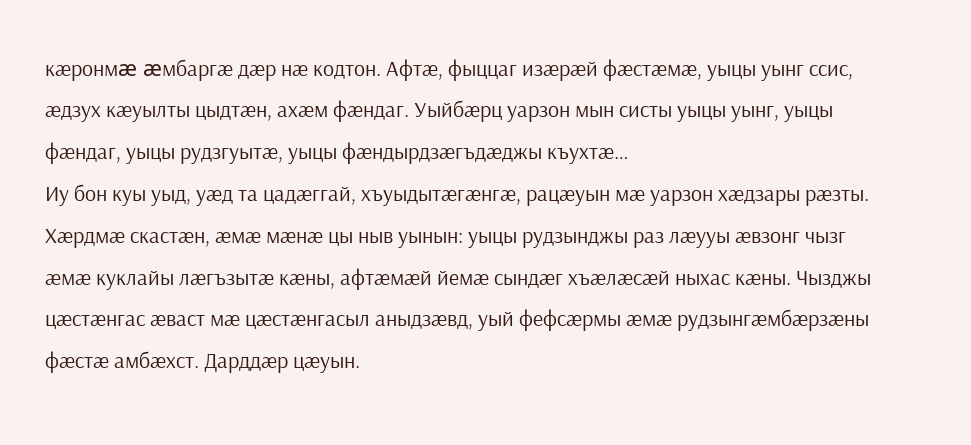кæронмæ æмбаргæ дæр нæ кодтон. Афтæ, фыццаг изæрæй фæстæмæ, уыцы уынг ссис, æдзух кæуылты цыдтæн, ахæм фæндаг. Уыйбæрц уарзон мын систы уыцы уынг, уыцы фæндаг, уыцы рудзгуытæ, уыцы фæндырдзæгъдæджы къухтæ…
Иу бон куы уыд, уæд та цадæггай, хъуыдытæгæнгæ, рацæуын мæ уарзон хæдзары рæзты. Хæрдмæ скастæн, æмæ мæнæ цы ныв уынын: уыцы рудзынджы раз лæууы æвзонг чызг æмæ куклайы лæгъзытæ кæны, афтæмæй йемæ сындæг хъæлæсæй ныхас кæны. Чызджы цæстæнгас æваст мæ цæстæнгасыл аныдзæвд, уый фефсæрмы æмæ рудзынгæмбæрзæны фæстæ амбæхст. Дарддæр цæуын.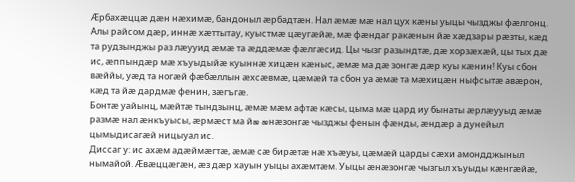Æрбахæццæ дæн нæхимæ, бандоныл æрбадтæн. Нал æмæ мæ нал цух кæны уыцы чызджы фæлгонц.
Алы райсом дæр, иннæ хæттытау, куыстмæ цæугæйæ, мæ фæндаг ракæнын йæ хæдзары рæзты, кæд та рудзынджы раз лæууид æмæ та æддæмæ фæлгæсид. Цы чызг разындтæ, дæ хорзæхæй, цы тых дæ ис, æппындæр мæ хъуыдыйæ куыннæ хицæн кæныс, æмæ ма дæ зонгæ дæр куы кæнин! Куы сбон вæййы, уæд та ногæй фæбæллын æхсæвмæ, цæмæй та сбон уа æмæ та мæхицæн ныфсытæ авæрон, кæд та йæ дардмæ фенин, зæгъгæ.
Бонтæ уайынц, мæйтæ тындзынц, æмæ мæм афтæ кæсы, цыма мæ цард иу бынаты æрлæууыд æмæ размæ нал æнкъуысы, æрмæст ма йæ æнæзонгæ чызджы фенын фæнды, æндæр а дунейыл цымыдисагæй ницыуал ис.
Диссаг у: ис ахæм адæймæгтæ, æмæ сæ бирæтæ нæ хъæуы, цæмæй царды сæхи амондджыныл нымайой. Æвæццæгæн, æз дæр хауын уыцы ахæмтæм. Уыцы æнæзонгæ чызгыл хъуыды кæнгæйæ,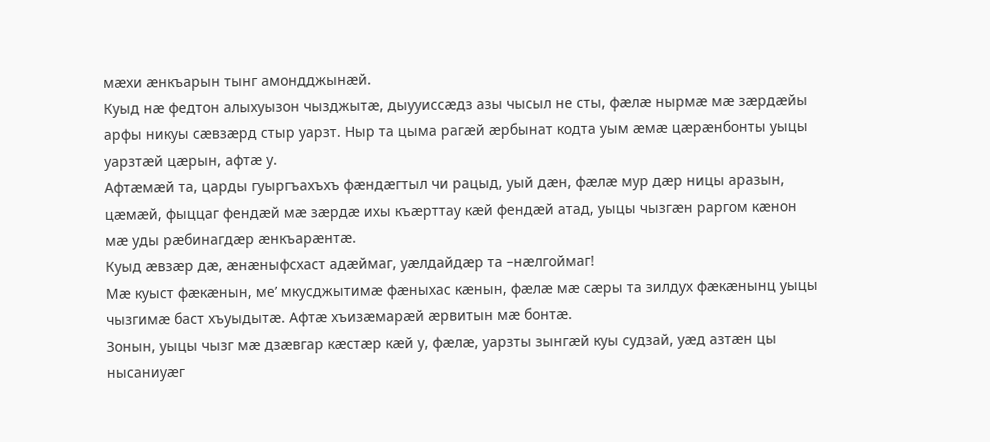мæхи æнкъарын тынг амондджынæй.
Куыд нæ федтон алыхуызон чызджытæ, дыууиссæдз азы чысыл не сты, фæлæ нырмæ мæ зæрдæйы арфы никуы сæвзæрд стыр уарзт. Ныр та цыма рагæй æрбынат кодта уым æмæ цæрæнбонты уыцы уарзтæй цæрын, афтæ у.
Афтæмæй та, царды гуыргъахъхъ фæндæгтыл чи рацыд, уый дæн, фæлæ мур дæр ницы аразын, цæмæй, фыццаг фендæй мæ зæрдæ ихы къæрттау кæй фендæй атад, уыцы чызгæн раргом кæнон мæ уды рæбинагдæр æнкъарæнтæ.
Куыд æвзæр дæ, æнæныфсхаст адæймаг, уæлдайдæр та –нæлгоймаг!
Мæ куыст фæкæнын, ме’ мкусджытимæ фæныхас кæнын, фæлæ мæ сæры та зилдух фæкæнынц уыцы чызгимæ баст хъуыдытæ. Афтæ хъизæмарæй æрвитын мæ бонтæ.
Зонын, уыцы чызг мæ дзæвгар кæстæр кæй у, фæлæ, уарзты зынгæй куы судзай, уæд азтæн цы нысаниуæг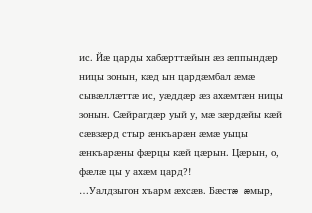ис. Йæ царды хабæрттæйын æз æппындæр ницы зонын, кæд ын цардæмбал æмæ сывæллæттæ ис, уæддæр æз ахæмтæн ницы зонын. Сæйрагдæр уый у, мæ зæрдæйы кæй сæвзæрд стыр æнкъарæн æмæ уыцы æнкъарæны фæрцы кæй цæрын. Цæрын, о, фæлæ цы у ахæм цард?!
…Уалдзыгон хъарм æхсæв. Бæстæ æмыр,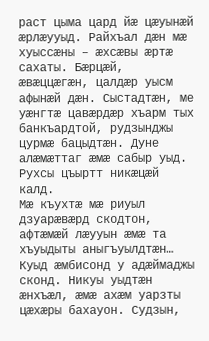раст цыма цард йæ цæуынæй æрлæууыд. Райхъал дæн мæ хуыссæны – æхсæвы æртæ сахаты. Бæрцæй, æвæццæгæн, цалдæр уысм афынæй дæн. Сыстадтæн, ме уæнгтæ цавæрдæр хъарм тых банкъардтой, рудзынджы цурмæ бацыдтæн. Дуне алæмæттаг æмæ сабыр уыд. Рухсы цъыртт никæцæй калд.
Мæ къухтæ мæ риуыл дзуарæвæрд скодтон, афтæмæй лæууын æмæ та хъуыдыты аныгъуылдтæн… Куыд æмбисонд у адæймаджы сконд. Никуы уыдтæн æнхъæл, æмæ ахæм уарзты цæхæры бахауон. Судзын,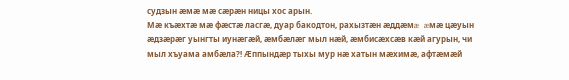судзын æмæ мæ сæрæн ницы хос арын.
Мæ къæхтæ мæ фæстæ ласгæ, дуар бакодтон, рахызтæн æддæмæ æмæ цæуын æдзæрæг уынгты иунæгæй, æмбæлæг мыл нæй, æмбисæхсæв кæй агурын, чи мыл хъуама амбæла?! Æппындæр тыхы мур нæ хатын мæхимæ, афтæмæй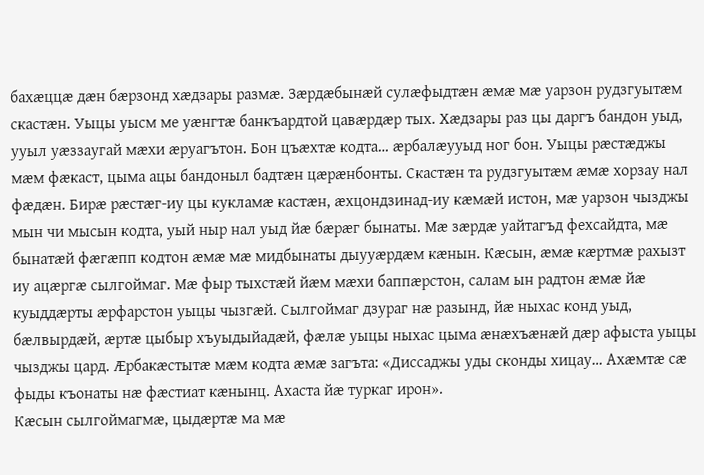бахæццæ дæн бæрзонд хæдзары размæ. Зæрдæбынæй сулæфыдтæн æмæ мæ уарзон рудзгуытæм скастæн. Уыцы уысм ме уæнгтæ банкъардтой цавæрдæр тых. Хæдзары раз цы даргъ бандон уыд, ууыл уæззаугай мæхи æруагътон. Бон цъæхтæ кодта… æрбалæууыд ног бон. Уыцы рæстæджы мæм фæкаст, цыма ацы бандоныл бадтæн цæрæнбонты. Скастæн та рудзгуытæм æмæ хорзау нал фæдæн. Бирæ рæстæг-иу цы кукламæ кастæн, æхцондзинад-иу кæмæй истон, мæ уарзон чызджы мын чи мысын кодта, уый ныр нал уыд йæ бæрæг бынаты. Мæ зæрдæ уайтагъд фехсайдта, мæ бынатæй фæгæпп кодтон æмæ мæ мидбынаты дыууæрдæм кæнын. Кæсын, æмæ кæртмæ рахызт иу ацæргæ сылгоймаг. Мæ фыр тыхстæй йæм мæхи баппæрстон, салам ын радтон æмæ йæ куыддæрты æрфарстон уыцы чызгæй. Сылгоймаг дзураг нæ разынд, йæ ныхас конд уыд, бæлвырдæй, æртæ цыбыр хъуыдыйадæй, фæлæ уыцы ныхас цыма æнæхъæнæй дæр афыста уыцы чызджы цард. Æрбакæстытæ мæм кодта æмæ загъта: «Диссаджы уды сконды хицау… Ахæмтæ сæ фыды къонаты нæ фæстиат кæнынц. Ахаста йæ туркаг ирон».
Кæсын сылгоймагмæ, цыдæртæ ма мæ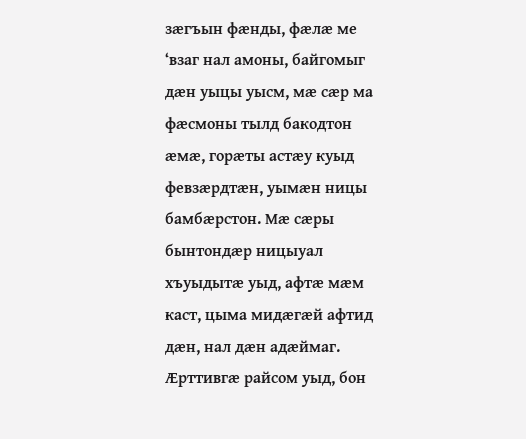зæгъын фæнды, фæлæ ме ‘взаг нал амоны, байгомыг дæн уыцы уысм, мæ сæр ма фæсмоны тылд бакодтон æмæ, горæты астæу куыд февзæрдтæн, уымæн ницы бамбæрстон. Мæ сæры бынтондæр ницыуал хъуыдытæ уыд, афтæ мæм каст, цыма мидæгæй афтид дæн, нал дæн адæймаг. Æрттивгæ райсом уыд, бон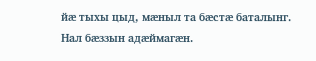йæ тыхы цыд, мæныл та бæстæ баталынг. Нал бæззын адæймагæн.